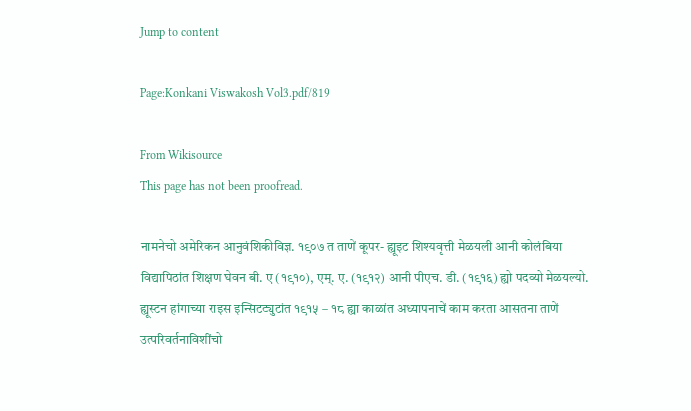Jump to content

Page:Konkani Viswakosh Vol3.pdf/819

From Wikisource
This page has not been proofread.

नामनेचो अमेरिकन आनुवंशिकीविज्ञ. १९०७ त ताणें कूपर- ह्यूइट शिश्यवृत्ती मेळयली आनी कोलंबिया विद्यापिठांत शिक्षण घेवन बी. ए (१९१०), एम्. ए. (१९१२) आनी पीएच. डी. (१९१६) ह्यो पदव्यो मेळयल्यो. ह्यूस्टन हांगाच्या राइस इन्सिटट्युटांत १९१५ – १८ ह्या काळांत अध्यापनाचें काम करता आसतना ताणें उत्परिवर्तनाविशींचो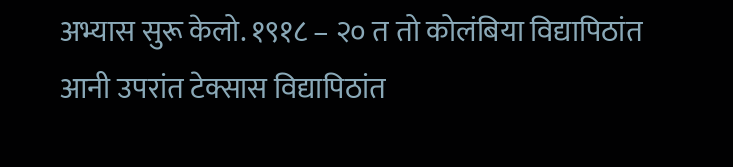अभ्यास सुरू केलो. १९१८ – २० त तो कोलंबिया विद्यापिठांत आनी उपरांत टेक्सास विद्यापिठांत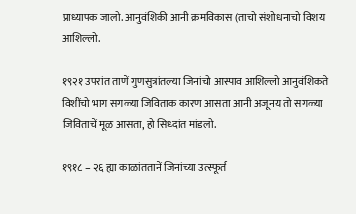प्राध्यापक जालो. आनुवंशिकी आनी क्रमविकास (ताचो संशोधनाचो विशय आशिल्लो.

१९२१ उपरांत ताणें गुणसुत्रांतल्या जिनांचो आस्पाव आशिल्लो आनुवंशिकते विशींचो भाग सगळ्या जिविताक कारण आसता आनी अजूनय तो सगळ्या जिविताचें मूळ आसता, हो सिध्दांत मांडलो.

१९१८ – २६ ह्या काळांततानें जिनांच्या उत्स्फूर्त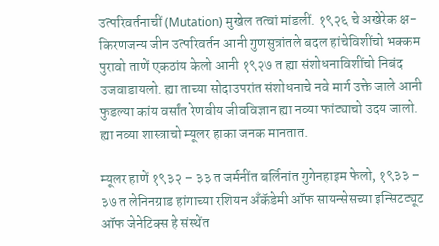उत्परिवर्तनाचीं (Mutation) मुखेल तत्वां मांडलीं. १९२६ चे अखेरेक क्ष- किरणजन्य जीन उत्परिवर्तन आनी गुणसुत्रांतले बदल हांचेविशींचो भक्कम पुरावो ताणें एकठांय केलो आनी १९२७ त ह्या संशोधनाविशींचो निबंद उजवाडायलो. ह्या ताच्या सोदाउपरांत संशोधनाचे नवे मार्ग उक्ते जाले आनी फुडल्या कांय वर्सांत रेणवीय जीवविज्ञान ह्या नव्या फांट्याचो उदय जालो. ह्या नव्या शास्त्राचो म्यूलर हाका जनक मानतात.

म्यूलर हाणें १९३२ – ३३ त जर्मनींत बर्लिनांत गुगेनहाइम फेलो, १९३३ – ३७ त लेनिनग्राड हांगाच्या रशियन अँकॅडेमी ऑफ सायन्सेसच्या इन्सिटट्यूट ऑफ जेनेटिक्स हे संस्थेंत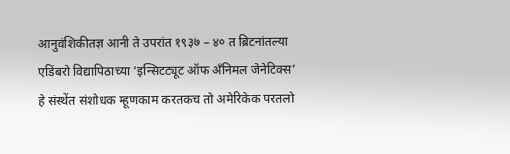आनुवंशिकीतज्ञ आनी ते उपरांत १९३७ – ४० त ब्रिटनांतल्या एडिंबरो विद्यापिठाच्या ‘इन्सिटट्यूट ऑफ अँनिमल जेनेटिक्स’ हे संस्थेंत संशोधक म्हूणकाम करतकच तो अमेरिकेक परतलो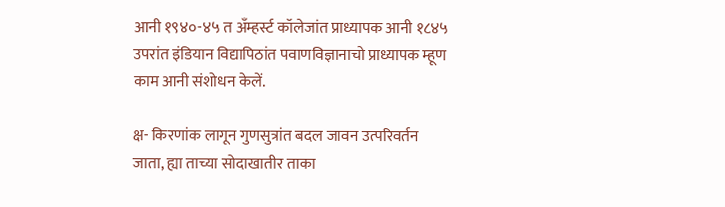आनी १९४०-४५ त अँम्हर्स्ट कॉलेजांत प्राध्यापक आनी १८४५ उपरांत इंडियान विद्यापिठांत पवाणविज्ञानाचो प्राध्यापक म्हूण काम आनी संशोधन केलें.

क्ष- किरणांक लागून गुणसुत्रांत बदल जावन उत्परिवर्तन जाता, ह्या ताच्या सोदाखातीर ताका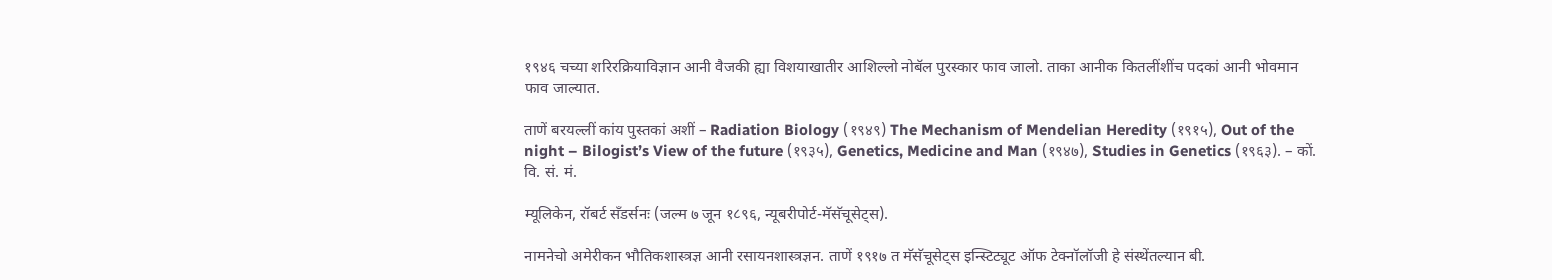१९४६ चच्या शरिरक्रियाविज्ञान आनी वैजकी ह्या विशयाखातीर आशिल्लो नोबॅल पुरस्कार फाव जालो. ताका आनीक कितलींशींच पदकां आनी भोवमान फाव जाल्यात.

ताणें बरयल्लीं कांय पुस्तकां अशीं – Radiation Biology (१९४९) The Mechanism of Mendelian Heredity (१९१५), Out of the night – Bilogist’s View of the future (१९३५), Genetics, Medicine and Man (१९४७), Studies in Genetics (१९६३). – कों. वि. सं. मं.

म्यूलिकेन, रॉबर्ट सँडर्सनः (जल्म ७ जून १८९६, न्यूबरीपोर्ट-मॅसॅचूसेट्स).

नामनेचो अमेरीकन भौतिकशास्त्रज्ञ आनी रसायनशास्त्रज्ञन. ताणें १९१७ त मॅसॅचूसेट्स इन्स्टिट्यूट ऑफ टेक्नॉलॉजी हे संस्थेंतल्यान बी.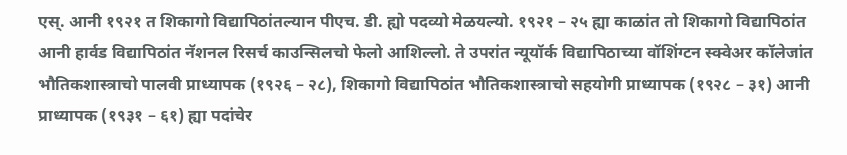एस्. आनी १९२१ त शिकागो विद्यापिठांतल्यान पीएच. डी. ह्यो पदव्यो मेळयल्यो. १९२१ – २५ ह्या काळांत तो शिकागो विद्यापिठांत आनी हार्वड विद्यापिठांत नॅशनल रिसर्च काउन्सिलचो फेलो आशिल्लो. ते उपरांत न्यूयॉर्क विद्यापिठाच्या वॉशिंग्टन स्क्वेअर कॉलेजांत भौतिकशास्त्राचो पालवी प्राध्यापक (१९२६ – २८), शिकागो विद्यापिठांत भौतिकशास्त्राचो सहयोगी प्राध्यापक (१९२८ – ३१) आनी प्राध्यापक (१९३१ – ६१) ह्या पदांचेर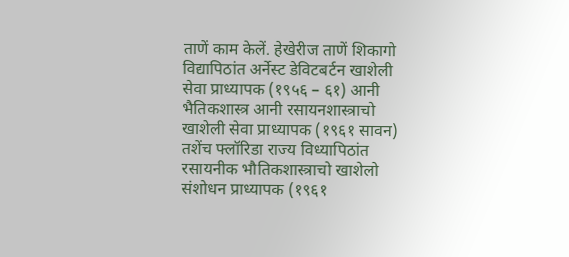ताणें काम केलें. हेखेरीज ताणें शिकागो विद्यापिठांत अर्नेस्ट डेविटबर्टन खाशेली सेवा प्राध्यापक (१९५६ – ६१) आनी भैतिकशास्त्र आनी रसायनशास्त्राचो खाशेली सेवा प्राध्यापक (१९६१ सावन) तशेंच फ्लॉरिडा राज्य विध्यापिठांत रसायनीक भौतिकशास्त्राचो खाशेलो संशोधन प्राध्यापक (१९६१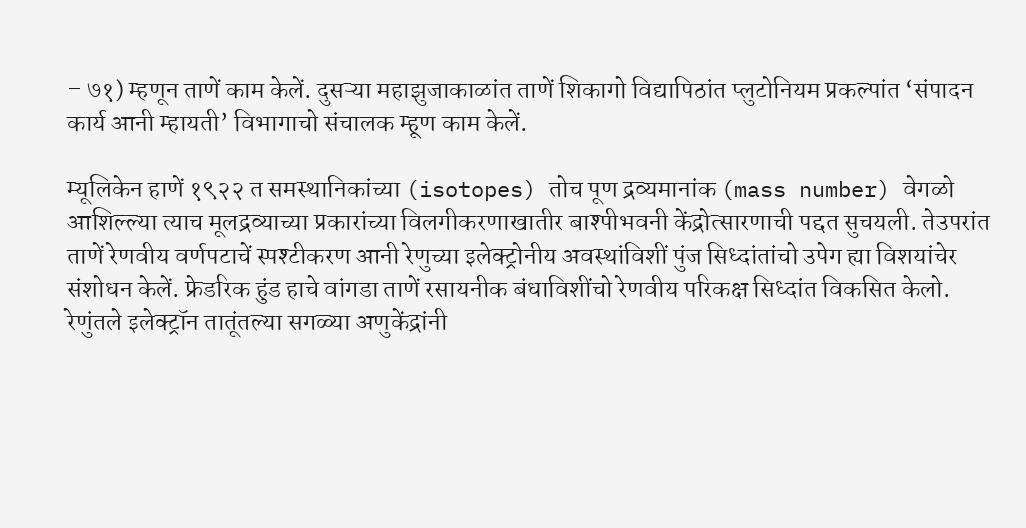– ७१) म्हणून ताणें काम केलें. दुसऱ्या महाझुजाकाळांत ताणें शिकागो विद्यापिठांत प्लुटोनियम प्रकल्पांत ‘संपादन कार्य आनी म्हायती’ विभागाचो संचालक म्हूण काम केलें.

म्यूलिकेन हाणें १९२२ त समस्थानिकांच्या (isotopes) तोच पूण द्रव्यमानांक (mass number) वेगळो आशिल्ल्या त्याच मूलद्रव्याच्या प्रकारांच्या विलगीकरणाखातीर बाश्पीभवनी केंद्रोत्सारणाची पद्दत सुचयली. तेउपरांत ताणें रेणवीय वर्णपटाचें स्पश्टीकरण आनी रेणुच्या इलेक्ट्रोनीय अवस्थांविशीं पुंज सिध्दांतांचो उपेग ह्या विशयांचेर संशोधन केलें. फ्रेडरिक हुंड हाचे वांगडा ताणें रसायनीक बंधाविशींचो रेणवीय परिकक्ष सिध्दांत विकसित केलो. रेणुंतले इलेक्ट्रॉन तातूंतल्या सगळ्या अणुकेंद्रांनी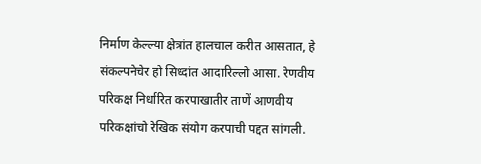निर्माण केल्ल्या क्षेत्रांत हालचाल करीत आसतात, हे संकल्पनेचेर हो सिध्दांत आदारिल्लो आसा. रेणवीय परिकक्ष निर्धारित करपाखातीर ताणें आणवीय परिकक्षांचो रेखिक संयोग करपाची पद्दत सांगली.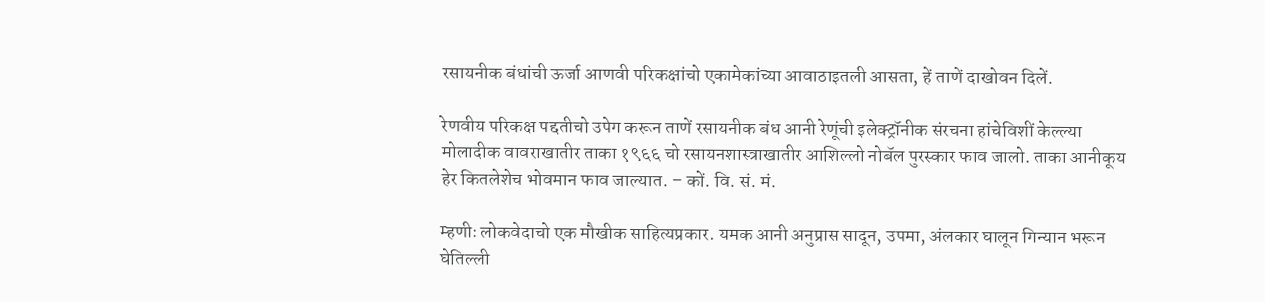रसायनीक बंधांची ऊर्जा आणवी परिकक्षांचो एकामेकांच्या आवाठाइतली आसता, हें ताणें दाखोवन दिलें.

रेणवीय परिकक्ष पद्दतीचो उपेग करून ताणें रसायनीक बंध आनी रेणूंची इलेक्ट्रॉनीक संरचना हांचेविशीं केल्ल्या मोलादीक वावराखातीर ताका १९६६ चो रसायनशास्त्राखातीर आशिल्लो नोबॅल पुरस्कार फाव जालो. ताका आनीकूय हेर कितलेशेच भोवमान फाव जाल्यात. – कों. वि. सं. मं.

म्हणीः लोकवेदाचो एक मौखीक साहित्यप्रकार. यमक आनी अनुप्रास सादून, उपमा, अंलकार घालून गिन्यान भरून घेतिल्ली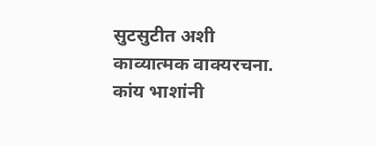सुटसुटीत अशी काव्यात्मक वाक्यरचना. कांय भाशांनी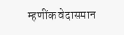म्हणींक वेदासमान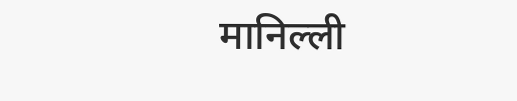मानिल्ली